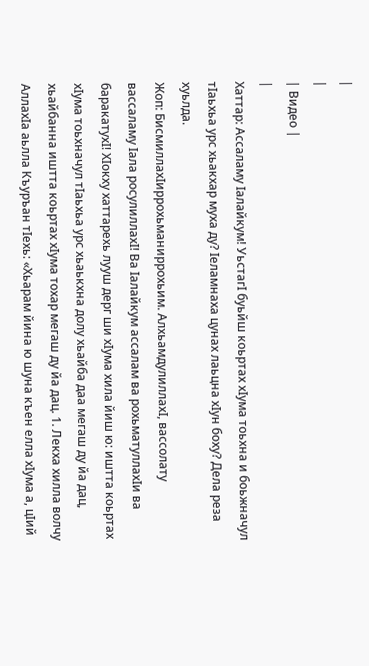|
|
| Видео |
|
Хаттар: Ассаламу Iалайкум! УьстагI буьйш коьртах хIума тоьхна и боьжначул тIаьхьа урс хьакхар муха ду? Iеламнаха цунах лаьцна хIун боху? Дела реза хуьлда.
Жоп: БисмиллахIиррохьманиррохьим. АлхьамдулиллахI, вассолату вассаламу Iала росулиллахI! Ва Iалайкум ассалам ва рохьматуллахIи ва баракатухI! ХIокху хаттарехь лууш дерг ши хIума хила йиш ю: иштта коьртах хIума тоьхначул тIаьхьа урс хьаькхна долу хьайба даа мегаш ду йа дац, хьайбанна иштта коьртах хIума тохар мегаш ду йа дац. 1. Лекха хилла волчу АллахIа аьлла Къуръан тIехь: «Хьарам йина ю шуна къен елла хIума а, цIий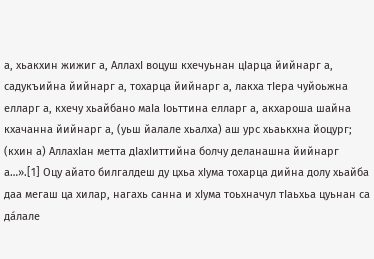а, хьакхин жижиг а, АллахI воцуш кхечуьнан цIарца йийнарг а, садукъийна йийнарг а, тохарца йийнарг а, лакха тIера чуйоьжна елларг а, кхечу хьайбано маIа Iоьттина елларг а, акхароша шайна кхачанна йийнарг а, (уьш йалале хьалха) аш урс хьаькхна йоцург; (кхин а) АллахIан метта дIахIиттийна болчу деланашна йийнарг а…».[1] Оцу айато билгалдеш ду цхьа хIума тохарца дийна долу хьайба даа мегаш ца хилар, нагахь санна и хIума тоьхначул тIаьхьа цуьнан са да́лале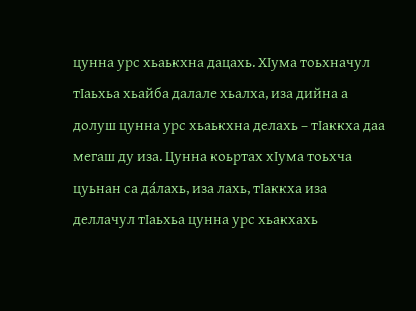цунна урс хьаькхна дацахь. ХIума тоьхначул тIаьхьа хьайба далале хьалха, иза дийна а долуш цунна урс хьаькхна делахь – тIаккха даа мегаш ду иза. Цунна коьртах хIума тоьхча цуьнан са да́лахь, иза лахь, тIаккха иза деллачул тIаьхьа цунна урс хьакхахь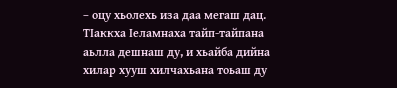– оцу хьолехь иза даа мегаш дац. ТIаккха Iеламнаха тайп-тайпана аьлла дешнаш ду, и хьайба дийна хилар хууш хилчахьана тоьаш ду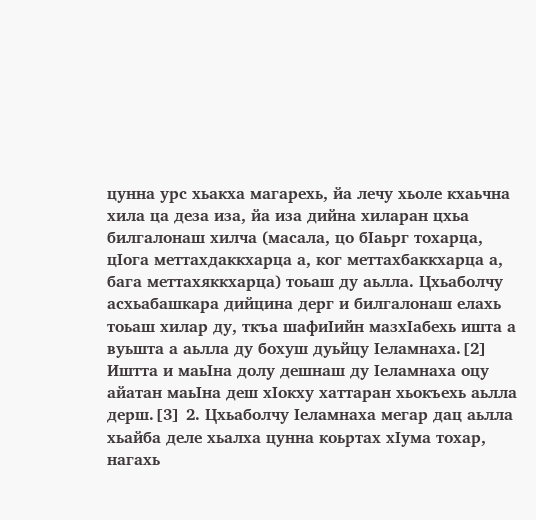цунна урс хьакха магарехь, йа лечу хьоле кхаьчна хила ца деза иза, йа иза дийна хиларан цхьа билгалонаш хилча (масала, цо бIаьрг тохарца, цIога меттахдаккхарца а, ког меттахбаккхарца а, бага меттахяккхарца) тоьаш ду аьлла. Цхьаболчу асхьабашкара дийцина дерг и билгалонаш елахь тоьаш хилар ду, ткъа шафиIийн мазхIабехь ишта а вуьшта а аьлла ду бохуш дуьйцу Iеламнаха.[2] Иштта и маьIна долу дешнаш ду Iеламнаха оцу айатан маьIна деш хIокху хаттаран хьокъехь аьлла дерш.[3] 2. Цхьаболчу Iеламнаха мегар дац аьлла хьайба деле хьалха цунна коьртах хIума тохар, нагахь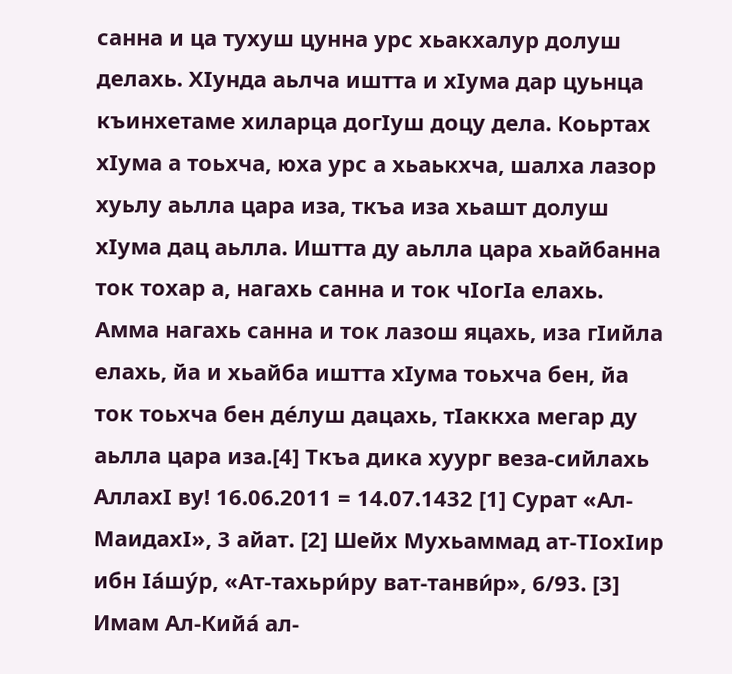санна и ца тухуш цунна урс хьакхалур долуш делахь. ХIунда аьлча иштта и хIума дар цуьнца къинхетаме хиларца догIуш доцу дела. Коьртах хIума а тоьхча, юха урс а хьаькхча, шалха лазор хуьлу аьлла цара иза, ткъа иза хьашт долуш хIума дац аьлла. Иштта ду аьлла цара хьайбанна ток тохар а, нагахь санна и ток чIогIа елахь. Амма нагахь санна и ток лазош яцахь, иза гIийла елахь, йа и хьайба иштта хIума тоьхча бен, йа ток тоьхча бен де́луш дацахь, тIаккха мегар ду аьлла цара иза.[4] Ткъа дика хуург веза-сийлахь АллахI ву! 16.06.2011 = 14.07.1432 [1] Сурат «Ал-МаидахI», 3 айат. [2] Шейх Мухьаммад ат-ТIохIир ибн Iа́шу́р, «Ат-тахьри́ру ват-танви́р», 6/93. [3] Имам Ал-Кийа́ ал-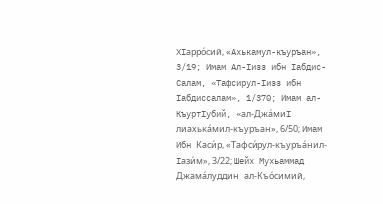ХIарро́сий, «Ахькамул-къуръан», 3/19; Имам Ал-Iизз ибн Iабдис-Салам, «Тафсирул-Iизз ибн Iабдиссалам», 1/370; Имам ал-КъуртIубий, «ал-Джа́миI лиахька́мил-къуръан», 6/50; Имам Ибн Каси́р, «Тафси́рул-къуръа́нил-Iази́м», 3/22; Шейх Мухьаммад Джама́луддин ал-Къо́симий,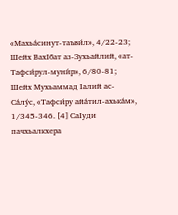«Махьа́синут-таъви́л», 4/22-23; Шейх ВахIбат аз-Зухьайлий, «ат-Тафси́рул-муни́р», 6/80-81; Шейх Мухьаммад Iалий ас-Са́лу́с, «Тафси́ру айа́тил-ахька́м», 1/345-346. [4] СаIуди пачхьалкхера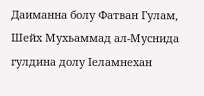Даиманна болу Фатван Гулам, Шейх Мухьаммад ал-Муснида гулдина долу Iеламнехан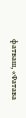фатваш, «Фатава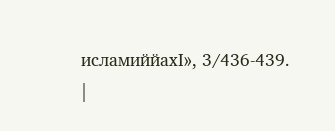исламиййахI», 3/436-439.
|